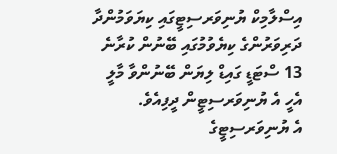އިސްލާމިކް ޔުނިވަރސިޓީގައި ކިޔަވަމުންދާ ދަރިވަރުންގެ ކިޔެވުމުގައި ބޭނުން ކުރާނެ 13 ސްޓަޑީ ގައިޑް ލިޔަން ބޭނުންވާ މާލީ އެހީ އެ ޔުނިވަރސިޓީން ދީފިއެވެ.
އެ ޔުނިވަރސިޓީގެ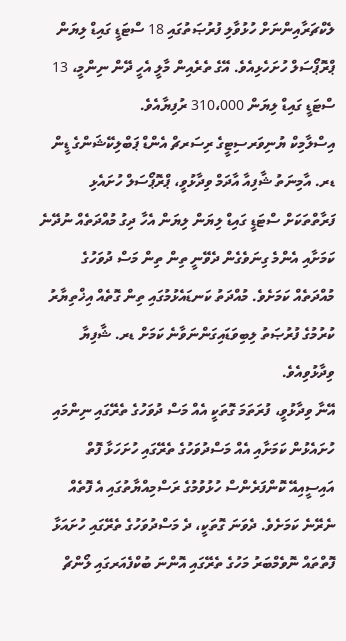ލެކްޗަރާއިންނަށް ހުޅުވާލި ފުރުޞަތުގައި 18 ސްޓަޑީ ގައިޑް ލިޔަން ޕްރޮޕޯސަލް ހުށަހެޅިއެވެ. އޭގެ ތެރެއިން މާލީ އެހީ ދޭން ނިންމީ، 13 ސްޓަޑީ ގައިޑް ލިޔަން 310،000 ރުފިޔާއެވެ.
އިސްލާމިކް ޔުނިވަރސިޓީގެ ރިސަރޗް އެންޑް ޕަބްލިކޭޝަންގެ ޑީން ޑރ. އާމިނަތު ޝާފިއާ އާދަމް ވިދާޅުވީ، ޕްރޮޕޯސަލް ހުށައެޅި ފަރާތްތަކަށް ސްޓަޑީ ގައިޑް ލިޔަން ލިޔަން އެހާ ދިގު މުއްދަތެއް ނުދޭނެ ކަމަށާއި އެންމެ ގިނަވެގެން ދެވޭނީ ތިން ތިން މަސް ދުވަހުގެ މުއްދަތެއް ކަމަށެވެ. މުއްދަތު ކަނޑައެޅުމުގައި ތިން ގޮތެއް އިޚްތިޔާރު ކުރުމުގެ ފުރުޞަތު ލިބިވަޑައިގަންނަވާނެ ކަމަށް ޑރ. ޝާފިޔާ ވިދާޅުވިއެވެ.
އޭނާ ވިދާޅުވީ، ފުރަތަމަ ގޮތަކީ އެއް މަސް ދުވަހުގެ ތެރޭގައި ނިންމައި ހުށައެޅުން ކަމަށާއި އެއް މަސްދުވަހުގެ ތެރޭގައި ހުށަހަޅާ ފޮތް އައިސީއިއޭ ކޮންފަރެންސް ހުޅުވުމުގެ ރަސްމިއްޔާތުގައި އެ ފޮތެއް ނެރޭނެ ކަމަށެވެ. ދެވަނަ ގޮތަކީ، ދެ މަސްދުވަހުގެ ތެރޭގައި ހުށައަޅާ ފޮތްތައް ނޮވެމްބަރު މަހުގެ ތެރޭގައި އޮންނަ ބުކްފެއަރގައި ލޯންޗް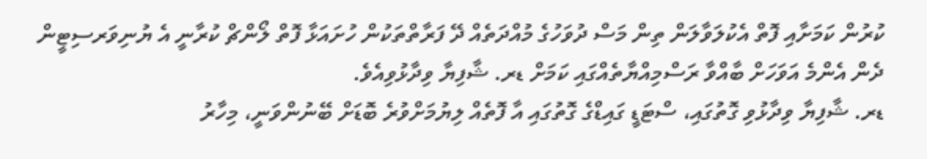ކުރުން ކަމަށާއި ފޮތް އެކުލަވާލަން ތިން މަސް ދުވަހުގެ މުއްދަތެއް ދޭ ފަރާތްތަކުން ހުށައަޅާ ފޮތް ލޯންޗް ކުރާނީ އެ ޔުނިވަރސިޓީން ދެން އެންމެ އަވަހަށް ބާއްވާ ރަސްމިއްޔާތެއްގައި ކަމަށް ޑރ. ޝާފިޔާ ވިދާޅުވިއެވެ.
ޑރ. ޝާފިޔާ ވިދާޅުވި ގޮތުގައި، ސްޓަޑީ ގައިޑްގެ ގޮތުގައި އާ ފޮތެއް ލިޔުމަށްވުރެ ބޮޑަށް ބޭނުންވަނީ، މިހާރު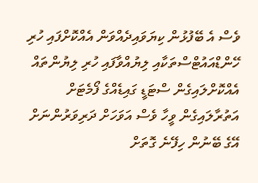ވެސް އެ ބޭފުޅުން ކިޔަވައިދެއްވަން އެއްކޮށްފައި ހުރި ހޭންޑްއައުޓްސްތަކާއި ލިޔުއްވާފައި ހުރި ލިޔުންތައް އެއްކޮށްލައިގެން ސްޓަޑީ ގައިޑެއްގެ ފޯމެޓަށް އަތުރާލައިގެން ވީހާ ވެސް އަވަހަށް ދަރިވަރުންނަށް އޭގެ ބޭނުން ހިފޭނެ ގޮތަށް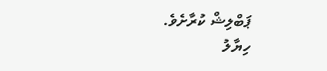ޕަބްލިޝް ކުރާށެވެ.
ހިޔާލު